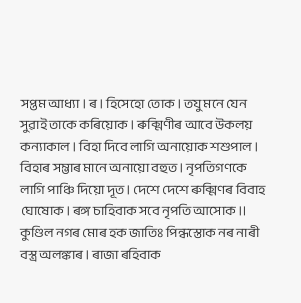সপ্তম আধ্যা। ৰ। হিসেহো তোক। তযু মনে যেন সুৱাই তাকে কৰিয়োক। ৰুক্মিণীৰ আবে উকলয় কন্যাকাল। বিহা দিবে লাগি অনায়োক শশুপাল। বিহাৰ সম্ভাৰ মানে অনায়ো বহুত। নৃপতিগণকে লাগি পাঞ্চি দিয়ো দূত। দেশে দেশে ৰুক্মিণৰ বিবাহ ঘোষোক। ৰঙ্গ চাহিবাক সবে নৃপতি আসোক॥ কুণ্ডিল নগৰ মোৰ হক জাতিঃ পিন্ধস্তোক নৰ নাৰী বস্ত্ৰ অলঙ্কাৰ। ৰাজা ৰহিবাক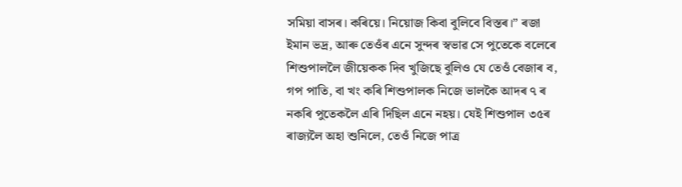সমিয়া বাসৰ। কৰিয়ে। নিয়োজ কিবা বুলিবে বিস্তৰ।” ৰজা ইমান ভদ্ৰ, আৰু তেওঁৰ এনে সুন্দৰ স্বভাৱ সে পুতেকে বলেৰে শিশুপাললৈ জীয়েকক দিব খুজিছে বুলিও যে তেওঁ বেজাৰ ব, গপ পাতি, বা খং কৰি শিশুপালক নিজে ভালকৈ আদৰ ৭ ৰ নকৰি পুতেকলৈ এৰি দিছিল এনে নহয়। যেই শিশুপাল ৩৫ৰ ৰাজ্যলৈ অহা শুনিলে, তেওঁ নিজে পাত্ৰ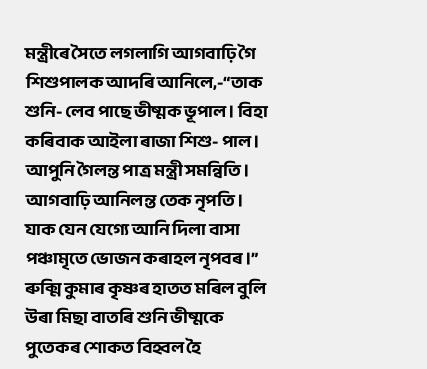মন্ত্ৰীৰে সৈতে লগলাগি আগবাঢ়ি গৈ শিশুপালক আদৰি আনিলে,-“তাক শুনি- লেব পাছে ভীষ্মক ভূপাল। বিহা কৰিবাক আইলা ৰাজা শিশু- পাল। আপুনি গৈলন্ত পাত্ৰ মন্ত্ৰী সমন্বিতি। আগবাঢ়ি আনিলন্ত তেক নৃপতি। যাক যেন যেগ্যে আনি দিলা বাসা পঞ্চামৃতে ভোজন কৰাহল নৃপবৰ।” ৰুক্মি কুমাৰ কৃষ্ণৰ হাতত মৰিল বুলি উৰা মিছা বাতৰি শুনি ভীষ্মকে পুতেকৰ শোকত বিহ্বল হৈ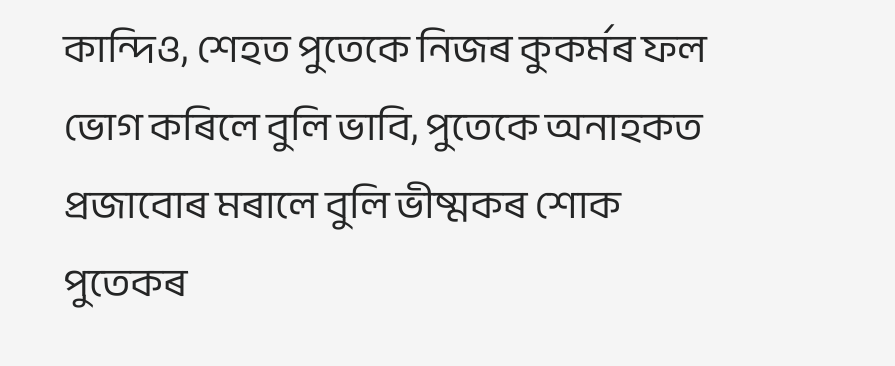কান্দিও, শেহত পুতেকে নিজৰ কুকৰ্মৰ ফল ভোগ কৰিলে বুলি ভাবি, পুতেকে অনাহকত প্ৰজাবোৰ মৰালে বুলি ভীষ্মকৰ শোক পুতেকৰ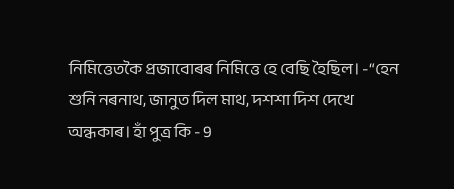নিমিত্তেতকৈ প্ৰজাবোৰৰ নিমিত্তে হে বেছি হৈছিল। -“হেন শুনি নৰনাথ, জানুত দিল মাথ, দশশা দিশ দেখে অন্ধকাৰ। হাঁ পুত্ৰ কি - 9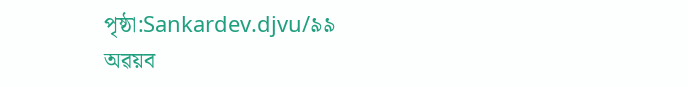পৃষ্ঠা:Sankardev.djvu/৯৯
অৱয়ব